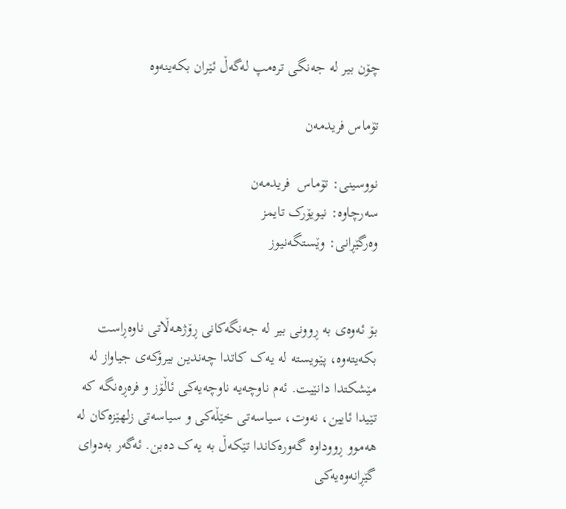چۆن بیر لە جەنگی ترەمپ لەگەڵ ئێران بکەینەوە

تۆماس فریدمەن

نووسینی: تۆماس  فریدمەن
سەرچاوە: نیویۆرک تایمز
وەرگێڕانی: وێستگەنیوز


بۆ ئەوەی بە ڕوونی بیر لە جەنگەکانی ڕۆژهەڵاتی ناوەڕاست بکەیتەوە، پێویستە لە یەک کاتدا چەندین بیرۆکەی جیاواز لە مێشکتدا دانێیت. ئەم ناوچەیە ناوچەیەکی ئاڵۆز و فرەڕەنگە کە تێیدا ئایین، نەوت، سیاسەتی خێڵەکی و سیاسەتی زلهێزەکان لە هەموو ڕووداوە گەورەکاندا تێکەڵ بە یەک دەبن. ئەگەر بەدوای گێڕانەوەیەکی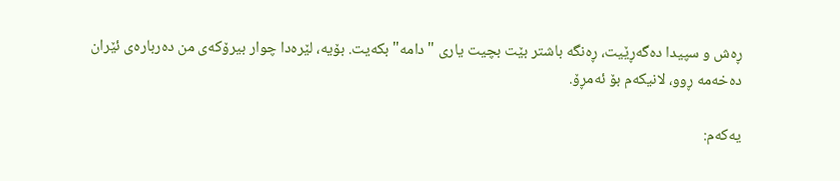ڕەش و سپیدا دەگەڕێیت، ڕەنگە باشتر بێت بچیت یاری "دامە" بکەیت. بۆیە، لێرەدا چوار بیرۆکەی من دەربارەی ئێران دەخەمە ڕوو، لانیکەم بۆ ئەمڕۆ.

یەکەم: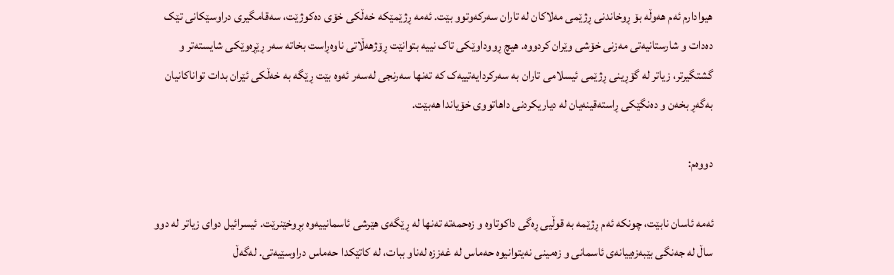هیوادارم ئەم هەوڵە بۆ ڕوخاندنی ڕژێمی مەلاکان لە تاران سەرکەوتوو بێت. ئەمە ڕژێمێکە خەڵکی خۆی دەکوژێت، سەقامگیری دراوسێکانی تێک دەدات و شارستانیەتی مەزنی خۆشی وێران کردووە. هیچ ڕووداوێکی تاک نییە بتوانێت ڕۆژهەڵاتی ناوەڕاست بخاتە سەر ڕێڕەوێکی شایستەتر و گشتگیرتر، زیاتر لە گۆڕینی ڕژێمی ئیسلامی تاران بە سەرکردایەتییەک کە تەنها سەرنجی لەسەر ئەوە بێت ڕێگە بە خەڵکی ئێران بدات تواناکانیان بەگەڕ بخەن و دەنگێکی ڕاستەقینەیان لە دیاریکردنی داهاتووی خۆیاندا هەبێت.

دووەم:

ئەمە ئاسان نابێت، چونکە ئەم ڕژێمە بە قوڵیی ڕەگی داکوتاوە و زەحمەتە تەنها لە ڕێگەی هێرشی ئاسمانییەوە بڕوخێنرێت. ئیسرائیل دوای زیاتر لە دوو ساڵ لە جەنگی بێبەزەییانەی ئاسمانی و زەمینی نەیتوانیوە حەماس لە غەززە لەناو ببات، لە کاتێکدا حەماس دراوسێیەتی. لەگەڵ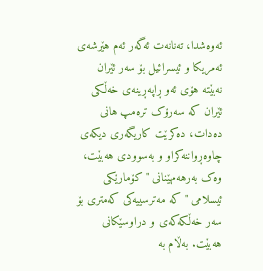ئەوەشدا، تەنانەت ئەگەر ئەم هێرشەی ئەمریکا و ئیسرائیل بۆ سەر ئێران نەبێتە هۆی ئەو ڕاپەڕینەی خەڵکی ئێران کە سەرۆک ترەمپ هانی دەدات، دەکرێت کاریگەری دیکەی چاوەڕواننەکراو و بەسوودی هەبێت، وەک بەرهەمهێنانی "کۆمارێکی ئیسلامی " کە مەترسییەکی کەمتری بۆ سەر خەڵکەکەی و دراوسێکانی هەبێت. بەڵام بە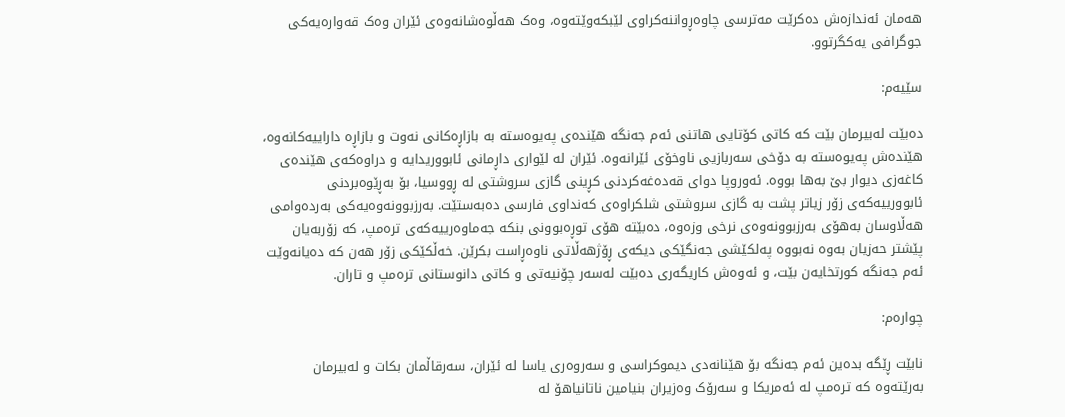هەمان ئەندازەش دەکرێت مەترسی چاوەڕواننەکراوی لێبکەوێتەوە، وەک هەڵوەشانەوەی ئێران وەک قەوارەیەکی جوگرافی یەکگرتوو.

سێیەم:

دەبێت لەبیرمان بێت کە کاتی کۆتایی هاتنی ئەم جەنگە هێندەی پەیوەستە بە بازاڕەکانی نەوت و بازاڕە داراییەکانەوە، هێندەش پەیوەستە بە دۆخی سەربازیی ناوخۆی ئێرانەوە. ئێران لە لێواری داڕمانی ئابووریدایە و دراوەکەی هێندەی کاغەزی دیوار بێ بەها بووە. ئەوروپا دوای قەدەغەکردنی کڕینی گازی سروشتی لە ڕووسیا، بۆ بەڕێوەبردنی ئابوورییەکەی زۆر زیاتر پشت بە گازی سروشتی شلکراوەی کەنداوی فارسی دەبەستێت. بەرزبوونەوەیەکی بەردەوامی هەڵاوسان بەهۆی بەرزبوونەوەی نرخی وزەوە، دەبێتە هۆی توڕەبوونی بنکە جەماوەرییەکەی ترەمپ، کە زۆربەیان پێشتر حەزیان بەوە نەبووە پەلکێشی جەنگێکی دیکەی ڕۆژهەڵاتی ناوەڕاست بکرێن. خەڵکێکی زۆر هەن کە دەیانەوێت ئەم جەنگە کورتخایەن بێت، و ئەوەش کاریگەری دەبێت لەسەر چۆنیەتی و کاتی دانوستانی ترەمپ و تاران.

چوارەم:

نابێت ڕێگە بدەین ئەم جەنگە بۆ هێنانەدی دیموکراسی و سەروەری یاسا لە ئێران، سەرقاڵمان بکات و لەبیرمان بەرێتەوە کە ترەمپ لە ئەمریکا و سەرۆک وەزیران بنیامین ناتانیاهۆ لە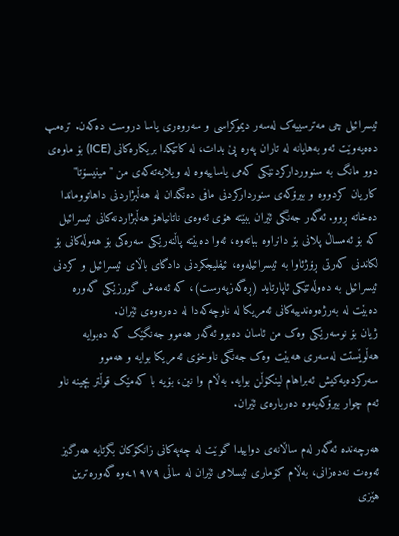ئیسرائیل چی مەترسییەک لەسەر دیموکراسی و سەروەری یاسا دروست دەکەن. ترەمپ دەەیەوێت ئەو بەهایانە لە تاران پەرە پێ بدات، لە کاتێکدا بریکارەکانی (ICE) بۆ ماوەی دوو مانگ بە سنووردارکردنێکی کەمی یاساییەوە لە ویلایەتەکەی من "مینیسۆتا" کاریان کردووە و بیرۆکەی سنوردارکردنی مافی دەنگدان لە هەڵبژاردنی داهاتووماندا دەخاتە ڕوو. ئەگەر جەنگی ئێران ببێتە هۆی ئەوەی ناتانیاهۆ هەڵبژاردنەکانی ئیسرائیل کە بۆ ئەمساڵ پلانی بۆ دانراوە بباتەوە، ئەوا دەبێتە پاڵنەرێکی سەرەکی بۆ هەوڵەکانی بۆ لکاندنی کەرتی ڕۆژئاوا بە ئیسرائیلەوە، ئیفلیجکردنی دادگای باڵای ئیسرائیل و کردنی ئیسرائیل بە دەوڵەتێکی ئاپارتاید (ڕەگەزپەرست)، کە ئەمەش گورزێکی گەورە دەبێت لە بەرژەوەندییەکانی ئەمریکا لە ناوچەکەدا لە دەرەوەی ئێران.
ژیان بۆ نوسەرێکی وەک من ئاسان دەبوو ئەگەر هەموو جەنگێک کە دەبوایە هەڵوێستت لەسەری هەبێت وەک جەنگی ناوخۆی ئەمریکا بوایە و هەموو سەرکردەیەکیش ئەبراهام لینکۆڵن بوایە. بەڵام وا نین، بۆیە با کەمێک قوڵتر بچینە ناو ئەم چوار بیرۆکەیەوە دەربارەی ئێران.

هەرچەندە ئەگەر لەم ساڵانەی دواییدا گوێت لە چەپەکانی زانکۆکان بگرتایە هەرگیز ئەوەت نەدەزانی، بەڵام کۆماری ئیسلامی ئێران لە ساڵی ١٩٧٩ـەوە گەورەترین هێزی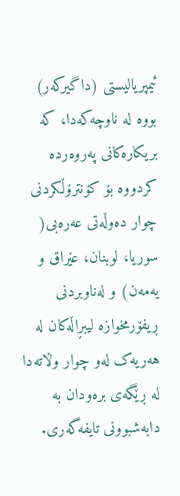ئیمپریالیستی (داگیرکەر) بووە لە ناوچەکەدا، کە بریکارەکانی پەروەردە کردووە بۆ کۆنترۆڵکردنی چوار دەوڵەتی عەرەبی( سوریا، لوبنان، عێراق و یەمەن) و لەناوبردنی ڕیفۆرمخوازە لیبڕاڵەکان لە هەریەک لەو چوار وڵاتەدا لە ڕێگەی برەودان بە دابەشبوونی تایفەگەری.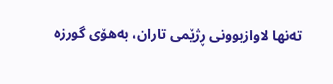تەنها لاوازبوونی ڕژێمی تاران، بەهۆی گورزە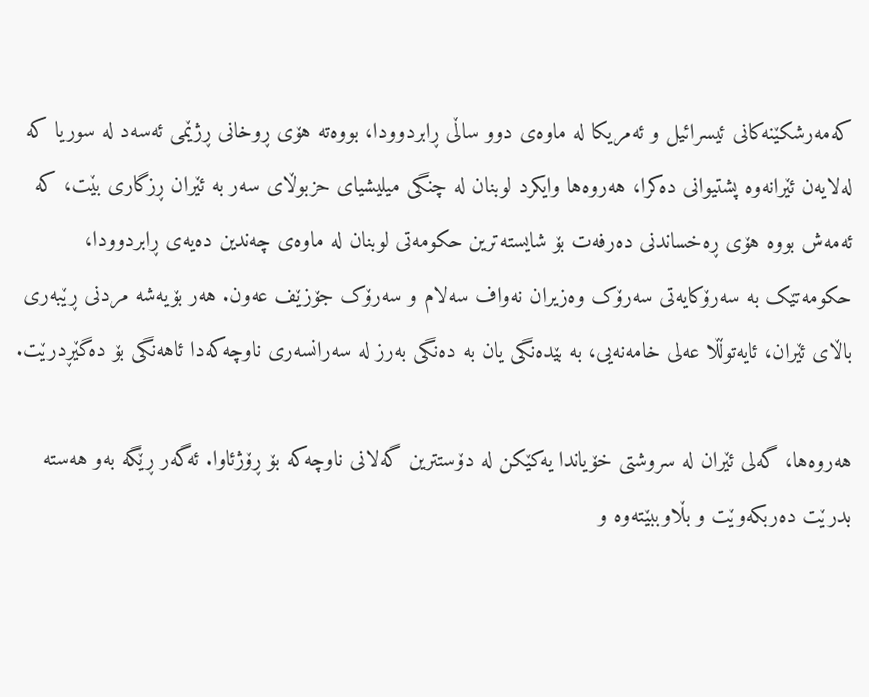کەمەرشکێنەکانی ئیسرائیل و ئەمریکا لە ماوەی دوو ساڵی ڕابردوودا، بووەتە هۆی ڕوخانی ڕژێمی ئەسەد لە سوریا کە لەلایەن ئێرانەوە پشتیوانی دەکرا، هەروەها وایکرد لوبنان لە چنگی میلیشیای حزبوڵای سەر بە ئێران ڕزگاری بێت، کە ئەمەش بووە هۆی ڕەخساندنی دەرفەت بۆ شایستەترین حکومەتی لوبنان لە ماوەی چەندین دەیەی ڕابردوودا، حکومەتێک بە سەرۆکایەتی سەرۆک وەزیران نەواف سەلام و سەرۆک جۆزێف عەون. هەر بۆیەشە مردنی ڕێبەری باڵای ئێران، ئایەتوڵڵا عەلی خامەنەیی، بە بێدەنگی یان بە دەنگی بەرز لە سەرانسەری ناوچەکەدا ئاهەنگی بۆ دەگێڕدرێت.

هەروەها، گەلی ئێران لە سروشتی خۆیاندا یەکێکن لە دۆستترین گەلانی ناوچەکە بۆ ڕۆژئاوا. ئەگەر ڕێگە بەو هەستە بدرێت دەربکەوێت و بڵاوببێتەوە و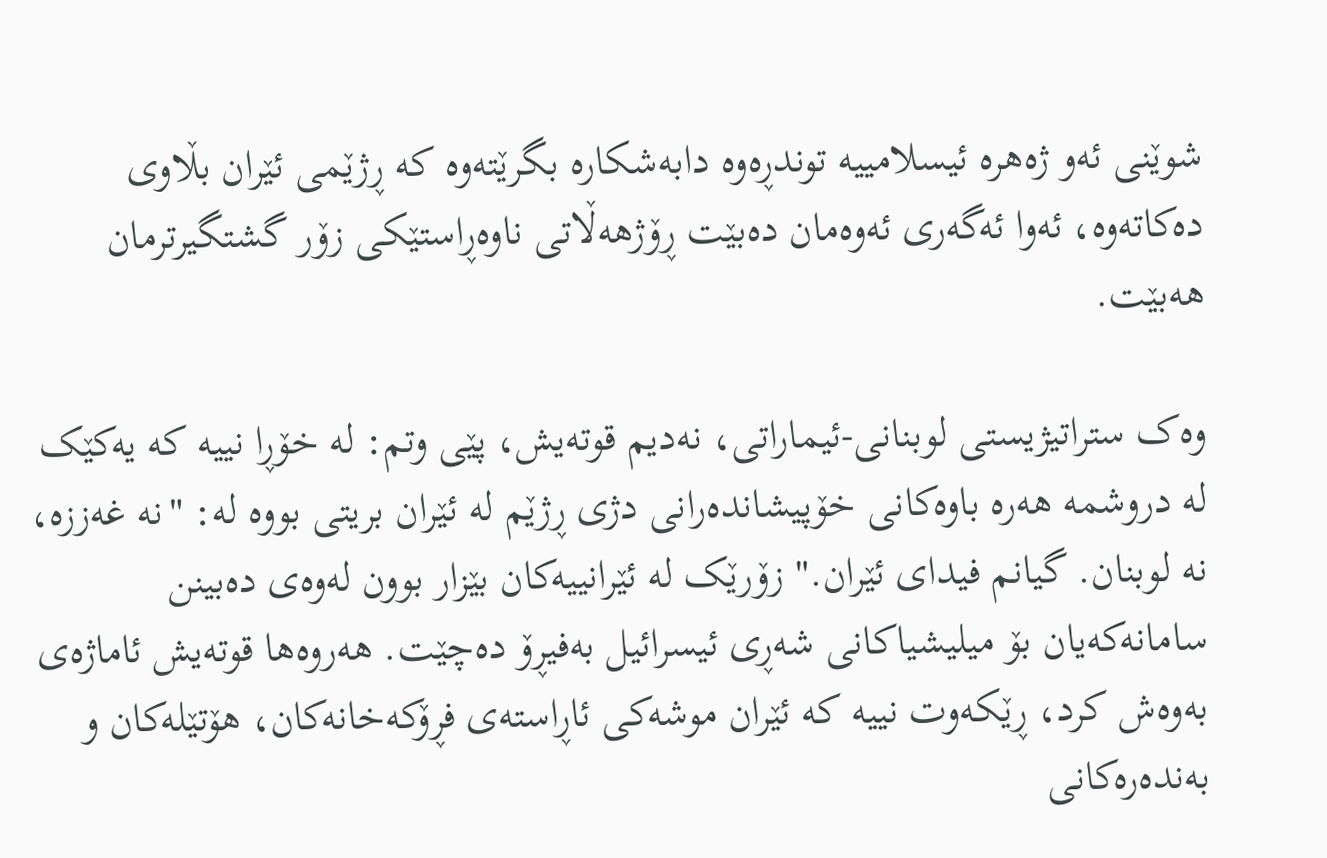شوێنی ئەو ژەهرە ئیسلامییە توندڕەوە دابەشکارە بگرێتەوە کە ڕژێمی ئێران بڵاوی دەکاتەوە، ئەوا ئەگەری ئەوەمان دەبێت ڕۆژهەڵاتی ناوەڕاستێکی زۆر گشتگیرترمان هەبێت.

وەک ستراتیژیستی لوبنانی-ئیماراتی، نەدیم قوتەیش، پێی وتم: لە خۆڕا نییە کە یەکێک لە دروشمە هەرە باوەکانی خۆپیشاندەرانی دژی ڕژێم لە ئێران بریتی بووە لە: "نە غەززە، نە لوبنان. گیانم فیدای ئێران." زۆرێک لە ئێرانییەکان بێزار بوون لەوەی دەبینن سامانەکەیان بۆ میلیشیاکانی شەڕی ئیسرائیل بەفیڕۆ دەچێت. هەروەها قوتەیش ئاماژەی بەوەش کرد، ڕێکەوت نییە کە ئێران موشەکی ئاڕاستەی فڕۆکەخانەکان، هۆتێلەکان و بەندەرەکانی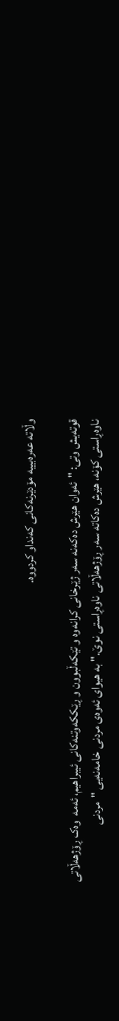وڵاتە عەرەبییە مۆدێرنەکانی کەنداو کردووە.

قوتەیش وتی: "ئەوان هێرش دەکەنە سەر ژێرخانی کرانەوە و تێکەڵبوون و ڕێککەوتنەکانی ئیبراهیم، ئەمە  وەک ڕۆژهەڵاتی ناوەڕاستی کۆنە، هێرش دەکاتە سەر ڕۆژهەڵاتی ناوەڕاستی نوێ." بە هیوای ئەوەی مردنی خامەنەیی "مردنی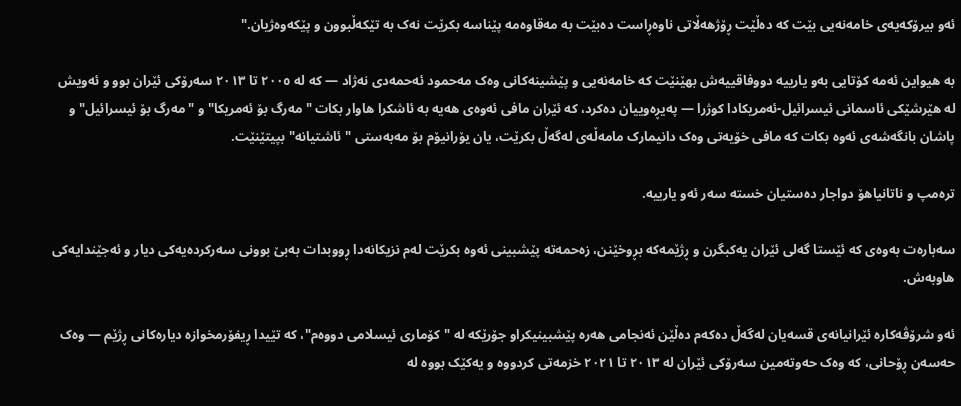ئەو بیرۆکەیەی خامەنەیی بێت کە دەڵێت ڕۆژهەڵاتی ناوەڕاست دەبێت بە مەقاوەمە پێناسە بکرێت نەک بە تێکەڵبوون و پێکەوەژیان."

بە هیواین ئەمە کۆتایی بەو یارییە دووفاقییەش بهێنێت کە خامەنەیی و پێشینەکانی وەک مەحمود ئەحمەدی نەژاد — کە لە ٢٠٠٥ تا ٢٠١٣ سەرۆکی ئێران بوو و ئەویش لە هێرشێکی ئاسمانی ئیسرائیل-ئەمریکادا کوژرا — پەیڕەوییان دەکرد، کە ئێران مافی ئەوەی هەیە بە ئاشکرا هاوار بکات "مەرگ بۆ ئەمریکا" و "مەرگ بۆ ئیسرائیل" و پاشان بانگەشەی ئەوە بکات کە مافی خۆیەتی وەک دانیمارک مامەڵەی لەگەڵ بکرێت، یان یۆرانیۆم بۆ مەبەستی "ئاشتیانە" بپیتێنێت.

ترەمپ و ناتانیاهۆ دواجار دەستیان خستە سەر ئەو یارییە.

سەبارەت بەوەی کە ئێستا گەلی ئێران یەکبگرن و ڕژێمەکە بڕوخێنن، زەحمەتە پێشبینی ئەوە بکرێت لەم نزیکانەدا ڕووبدات بەبێ بوونی سەرکردەیەکی دیار و ئەجێندایەکی هاوبەش.

ئەو شرۆڤەکارە ئێرانیانەی قسەیان لەگەڵ دەکەم دەڵێن ئەنجامی هەرە پێشبینیکراو جۆرێکە لە "کۆماری ئیسلامی دووەم"، کە تێیدا ڕیفۆرمخوازە دیارەکانی ڕژێم — وەک حەسەن ڕۆحانی، کە وەک حەوتەمین سەرۆکی ئێران لە ٢٠١٣ تا ٢٠٢١ خزمەتی کردووە و یەکێک بووە لە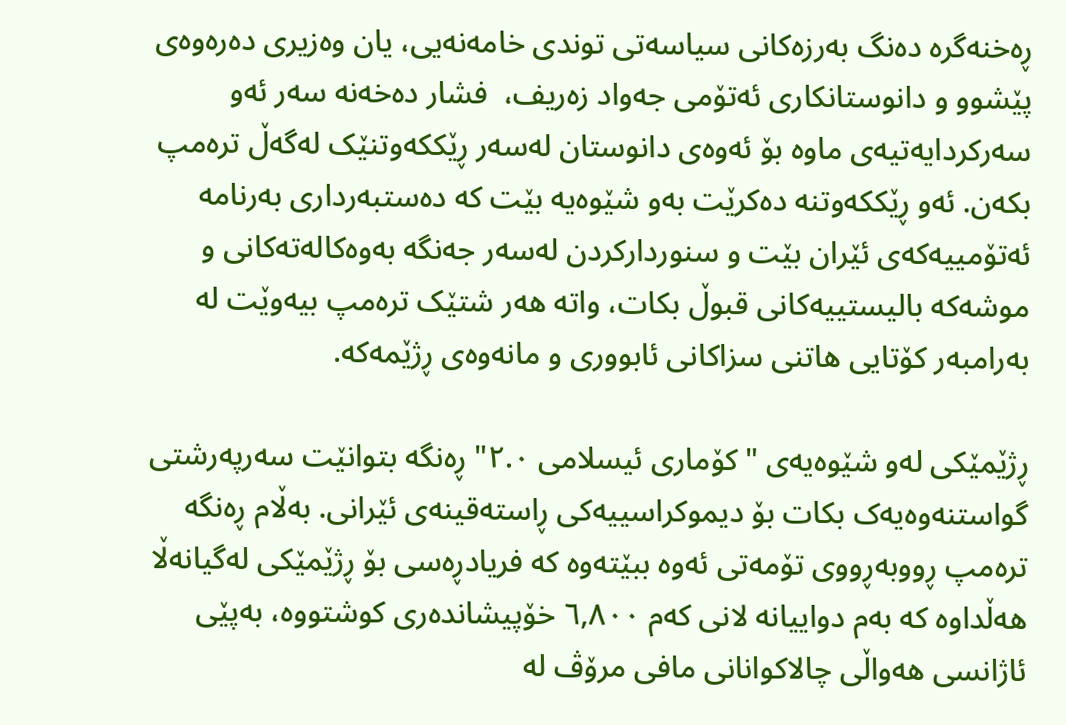ڕەخنەگرە دەنگ بەرزەکانی سیاسەتی توندی خامەنەیی، یان وەزیری دەرەوەی پێشوو و دانوستانکاری ئەتۆمی جەواد زەریف،  فشار دەخەنە سەر ئەو سەرکردایەتیەی ماوە بۆ ئەوەی دانوستان لەسەر ڕێککەوتنێک لەگەڵ ترەمپ بکەن. ئەو ڕێککەوتنە دەکرێت بەو شێوەیە بێت کە دەستبەرداری بەرنامە ئەتۆمییەکەی ئێران بێت و سنوردارکردن لەسەر جەنگە بەوەکالەتەکانی و موشەکە بالیستییەکانی قبوڵ بکات، واتە هەر شتێک ترەمپ بیەوێت لە بەرامبەر کۆتایی هاتنی سزاکانی ئابووری و مانەوەی ڕژێمەکە.

ڕژێمێکی لەو شێوەیەی "کۆماری ئیسلامی ٢.٠" ڕەنگە بتوانێت سەرپەرشتی گواستنەوەیەک بکات بۆ دیموکراسییەکی ڕاستەقینەی ئێرانی. بەڵام ڕەنگە ترەمپ ڕووبەڕووی تۆمەتی ئەوە ببێتەوە کە فریادڕەسی بۆ ڕژێمێکی لەگیانەڵا هەڵداوە کە بەم دواییانە لانی کەم ٦,٨٠٠ خۆپیشاندەری کوشتووە، بەپێی ئاژانسی هەواڵی چالاکوانانی مافی مرۆڤ لە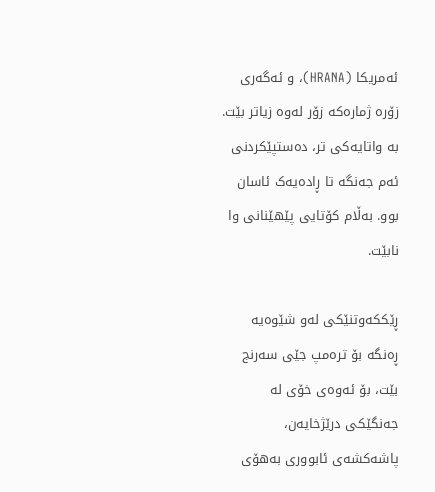ئەمریکا (HRANA)، و ئەگەری زۆرە ژمارەکە زۆر لەوە زیاتر بێت. بە واتایەکی تر، دەستپێکردنی ئەم جەنگە تا ڕادەیەک ئاسان بوو. بەڵام کۆتایی پێهێنانی وا نابێت.

ڕێککەوتنێکی لەو شێوەیە ڕەنگە بۆ ترەمپ جێی سەرنج بێت، بۆ ئەوەی خۆی لە جەنگێکی درێژخایەن، پاشەکشەی ئابووری بەهۆی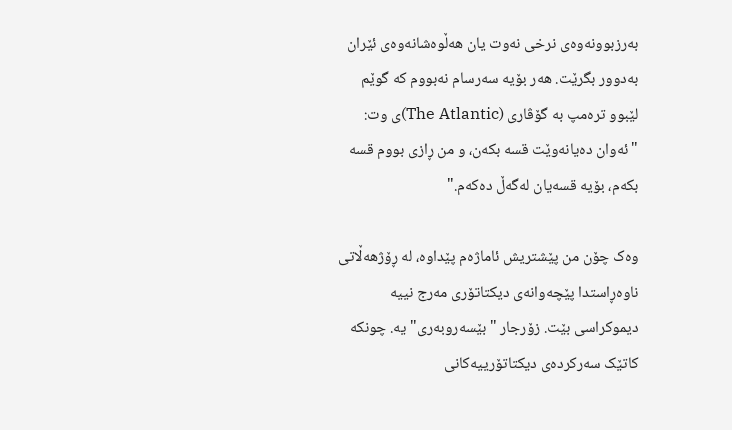بەرزبوونەوەی نرخی نەوت یان هەڵوەشانەوەی ئێران بەدوور بگرێت. هەر بۆیە سەرسام نەبووم کە گوێم لێبوو ترەمپ بە گۆڤاری (The Atlantic)ی وت: "ئەوان دەیانەوێت قسە بکەن، و من ڕازی بووم قسە بکەم، بۆیە قسەیان لەگەڵ دەکەم."

وەک چۆن من پێشتریش ئاماژەم پێداوە، لە ڕۆژهەڵاتی ناوەڕاستدا پێچەوانەی دیکتاتۆری مەرج نییە دیموکراسی بێت. زۆرجار "بێسەروبەری"یە. چونکە کاتێک سەرکردەی دیکتاتۆرییەکانی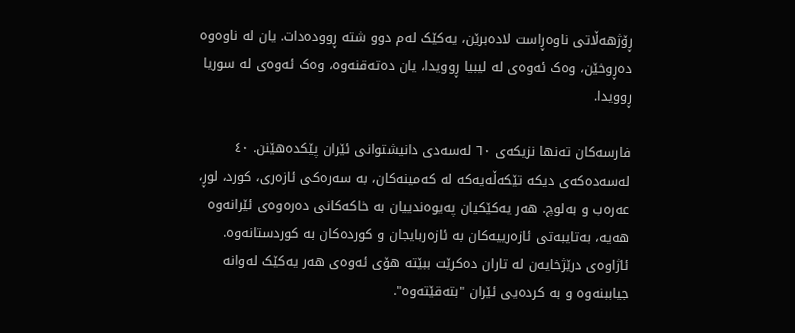ڕۆژهەڵاتی ناوەڕاست لادەبرێن، یەکێک لەم دوو شتە ڕوودەدات. یان لە ناوەوە دەڕوخێن، وەک ئەوەی لە لیبیا ڕوویدا، یان دەتەقنەوە، وەک ئەوەی لە سوریا ڕوویدا.

فارسەکان تەنها نزیکەی ٦٠ لەسەدی دانیشتوانی ئێران پێکدەهێنن. ٤٠ لەسەدەکەی دیکە تێکەڵەیەکە لە کەمینەکان، بە سەرەکی ئازەری، کورد، لوڕ، عەرەب و بەلوچ. هەر یەکێکیان پەیوەندییان بە خاکەکانی دەرەوەی ئێرانەوە هەیە، بەتایبەتی ئازەرییەکان بە ئازەربایجان و کوردەکان بە کوردستانەوە. ئاژاوەی درێژخایەن لە تاران دەکرێت ببێتە هۆی ئەوەی هەر یەکێک لەوانە جیاببنەوە و بە کردەیی ئێران "بتەقێتەوە".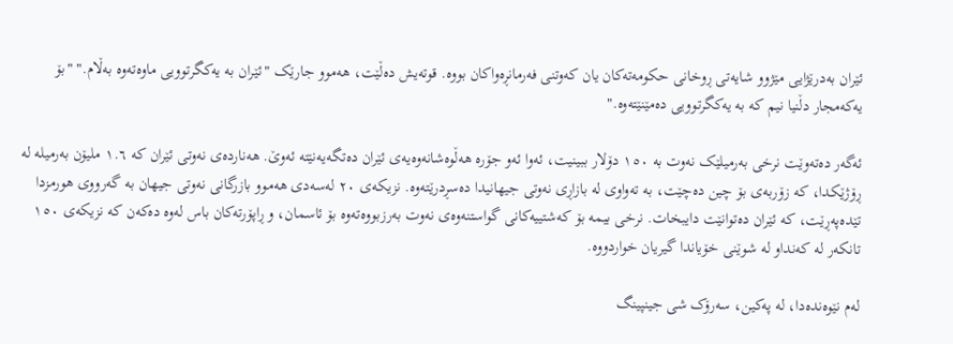ئێران بەدرێژایی مێژوو شایەتی ڕوخانی حکومەتەکان یان کەوتنی فەرمانڕەواکان بووە. قوتەیش دەڵێت، هەموو جارێک "ئێران بە یەکگرتوویی ماوەتەوە بەڵام." "بۆ یەکەمجار دڵنیا نیم کە بە یەکگرتوویی دەمێنێتەوە."

ئەگەر دەتەوێت نرخی بەرمیلێک نەوت بە ١٥٠ دۆلار ببینیت، ئەوا ئەو جۆرە هەڵوەشانەوەیەی ئێران دەتگەیەنێتە ئەوێ. هەناردەی نەوتی ئێران کە ١.٦ ملیۆن بەرمیلە لە ڕۆژێکدا، کە زۆربەی بۆ چین دەچێت، بە تەواوی لە بازاڕی نەوتی جیهانیدا دەسڕدرێتەوە. نزیکەی ٢٠ لەسەدی هەموو بازرگانی نەوتی جیهان بە گەرووی هورمزدا تێدەپەڕێت، کە ئێران دەتوانێت دایبخات. نرخی بیمە بۆ کەشتییەکانی گواستنەوەی نەوت بەرزبووەتەوە بۆ ئاسمان، و ڕاپۆرتەکان باس لەوە دەکەن کە نزیکەی ١٥٠ تانکەر لە کەنداو لە شوێنی خۆیاندا گیریان خواردووە.

لەم نێوەندەدا، لە پەکین، سەرۆک شی جینپینگ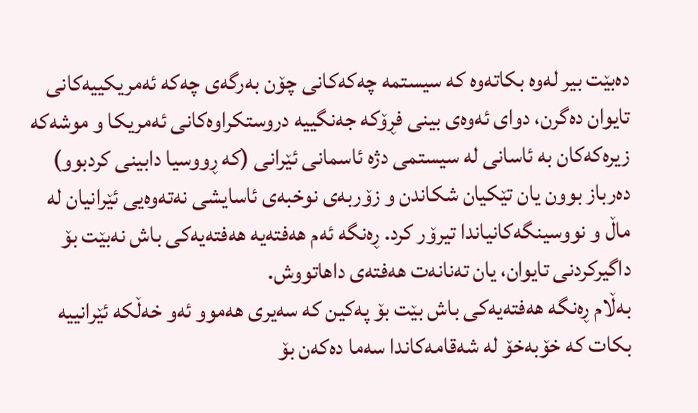دەبێت بیر لەوە بکاتەوە کە سیستمە چەکەکانی چۆن بەرگەی چەکە ئەمریکییەکانی تایوان دەگرن، دوای ئەوەی بینی فڕۆکە جەنگییە دروستکراوەکانی ئەمریکا و موشەکە زیرەکەکان بە ئاسانی لە سیستمی دژە ئاسمانی ئێرانی (کە ڕووسیا دابینی کردبوو) دەرباز بوون یان تێکیان شکاندن و زۆربەی نوخبەی ئاسایشی نەتەوەیی ئێرانیان لە ماڵ و نووسینگەکانیاندا تیرۆر کرد. ڕەنگە ئەم هەفتەیە هەفتەیەکی باش نەبێت بۆ داگیرکردنی تایوان، یان تەنانەت هەفتەی داهاتووش.
بەڵام ڕەنگە هەفتەیەکی باش بێت بۆ پەکین کە سەیری هەموو ئەو خەڵکە ئێرانییە بکات کە خۆبەخۆ لە شەقامەکاندا سەما دەکەن بۆ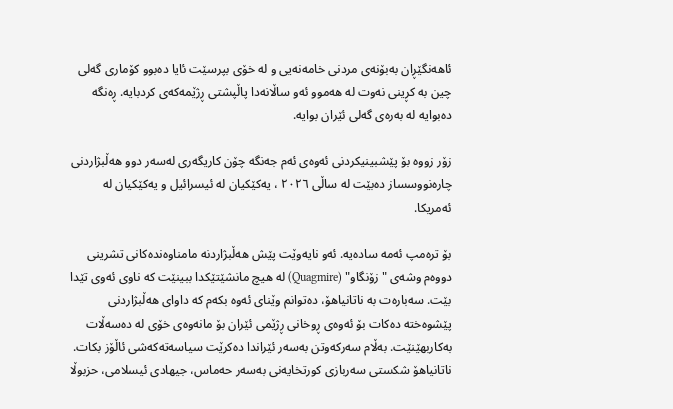ئاهەنگێڕان بەبۆنەی مردنی خامەنەیی و لە خۆی بپرسێت ئایا دەبوو کۆماری گەلی چین بە کڕینی نەوت لە هەموو ئەو ساڵانەدا پاڵپشتی ڕژێمەکەی کردبایە. ڕەنگە دەبوایە لە بەرەی گەلی ئێران بوایە.

زۆر زووە بۆ پێشبینیکردنی ئەوەی ئەم جەنگە چۆن کاریگەری لەسەر دوو هەڵبژاردنی چارەنووسساز دەبێت لە ساڵی ٢٠٢٦ ، یەکێکیان لە ئیسرائیل و یەکێکیان لە ئەمریکا.

بۆ ترەمپ ئەمە سادەیە. ئەو نایەوێت پێش هەڵبژاردنە مامناوەندەکانی تشرینی دووەم وشەی "زۆنگاو" (Quagmire) لە هیچ مانشێتێکدا ببینێت کە ناوی ئەوی تێدا بێت. سەبارەت بە ناتانیاهۆ، دەتوانم وێنای ئەوە بکەم کە داوای هەڵبژاردنی پێشوەختە دەکات بۆ ئەوەی ڕوخانی ڕژێمی ئێران بۆ مانەوەی خۆی لە دەسەڵات بەکاربهێنێت. بەڵام سەرکەوتن بەسەر ئێراندا دەکرێت سیاسەتەکەشی ئاڵۆز بکات. ناتانیاهۆ شکستی سەربازی کورتخایەنی بەسەر حەماس، جیهادی ئیسلامی، حزبوڵا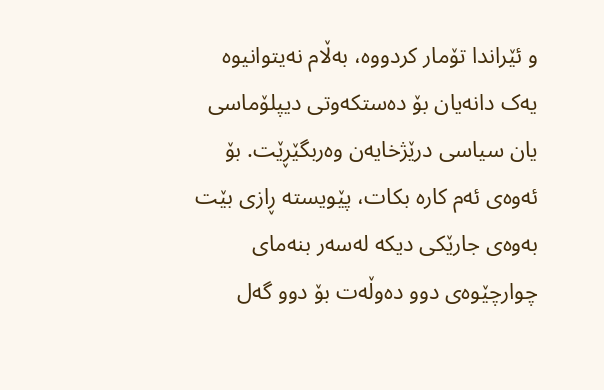و ئێراندا تۆمار کردووە، بەڵام نەیتوانیوە یەک دانەیان بۆ دەستکەوتی دیپلۆماسی یان سیاسی درێژخایەن وەربگێڕێت. بۆ ئەوەی ئەم کارە بکات، پێویستە ڕازی بێت بەوەی جارێکی دیکە لەسەر بنەمای چوارچێوەی دوو دەوڵەت بۆ دوو گەل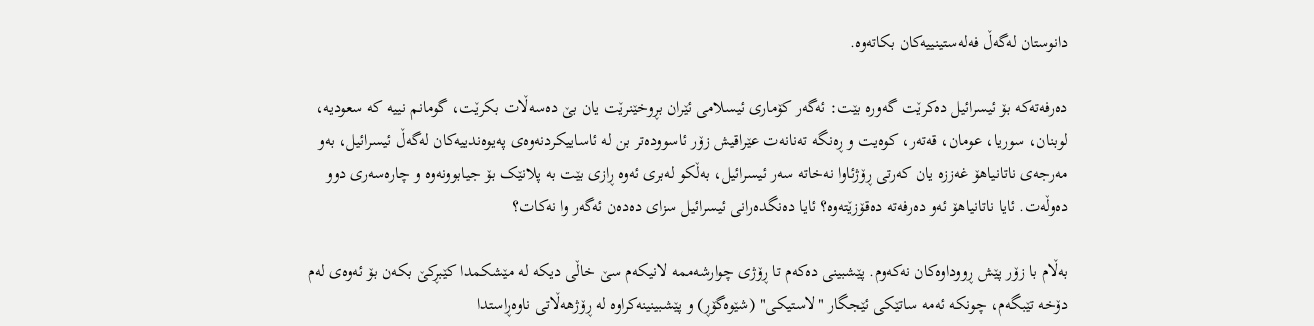دانوستان لەگەڵ فەلەستینییەکان بکاتەوە.

دەرفەتەکە بۆ ئیسرائیل دەکرێت گەورە بێت: ئەگەر کۆماری ئیسلامی ئێران بڕوخێنرێت یان بێ دەسەڵات بکرێت، گومانم نییە کە سعودیە، لوبنان، سوریا، عومان، قەتەر، کوەیت و ڕەنگە تەنانەت عێراقیش زۆر ئاسوودەتر بن لە ئاساییکردنەوەی پەیوەندییەکان لەگەڵ ئیسرائیل، بەو مەرجەی ناتانیاهۆ غەززە یان کەرتی ڕۆژئاوا نەخاتە سەر ئیسرائیل، بەڵکو لەبری ئەوە ڕازی بێت بە پلانێک بۆ جیابوونەوە و چارەسەری دوو دەوڵەت. ئایا ناتانیاهۆ ئەو دەرفەتە دەقۆزێتەوە؟ ئایا دەنگدەرانی ئیسرائیل سزای دەدەن ئەگەر وا نەکات؟

بەڵام با زۆر پێش ڕووداوەکان نەکەوم. پێشبینی دەکەم تا ڕۆژی چوارشەممە لانیکەم سێ خاڵی دیکە لە مێشکمدا کێبڕکێ بکەن بۆ ئەوەی لەم دۆخە تێبگەم، چونکە ئەمە ساتێکی ئێجگار "لاستیکی" (شێوەگۆڕ) و پێشبینینەکراوە لە ڕۆژهەڵاتی ناوەڕاستدا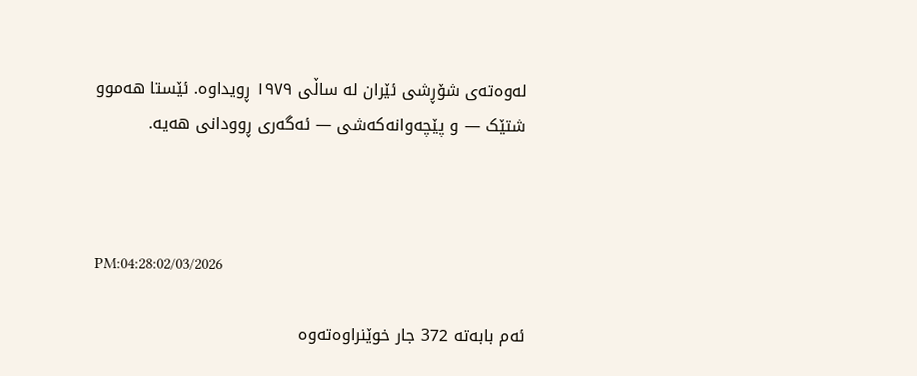لەوەتەی شۆڕشی ئێران لە ساڵی ١٩٧٩ ڕویداوە. ئێستا هەموو شتێک — و پێچەوانەکەشی — ئەگەری ڕوودانی هەیە.



PM:04:28:02/03/2026

ئه‌م بابه‌ته 372 جار خوێنراوه‌ته‌وه‌‌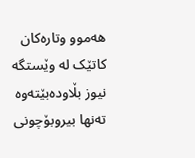هەموو وتارەکان کاتێک لە وێستگە نیوز بڵاودەبێتەوە تەنها بیروبۆچونی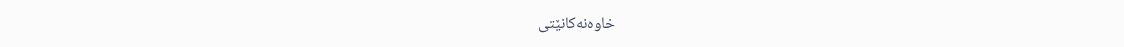خاوەنەکانێتی